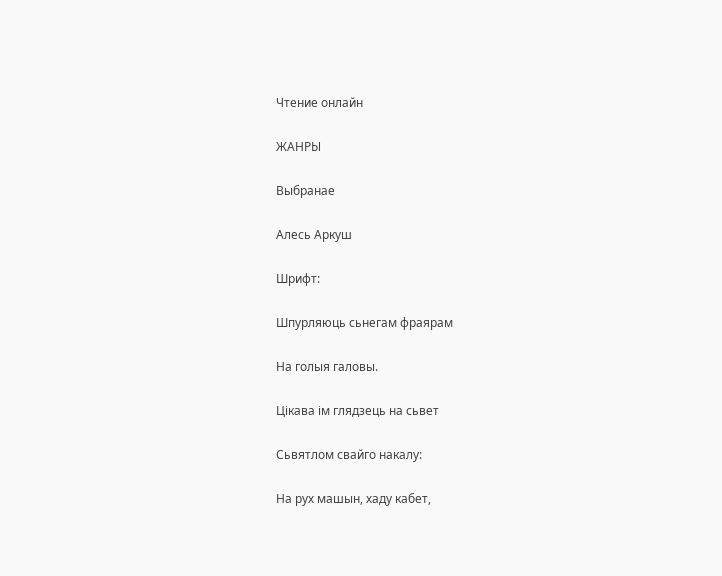Чтение онлайн

ЖАНРЫ

Выбранае

Алесь Аркуш

Шрифт:

Шпурляюць сьнегам фраярам

На голыя галовы.

Цікава ім глядзець на сьвет

Сьвятлом свайго накалу:

На рух машын, хаду кабет,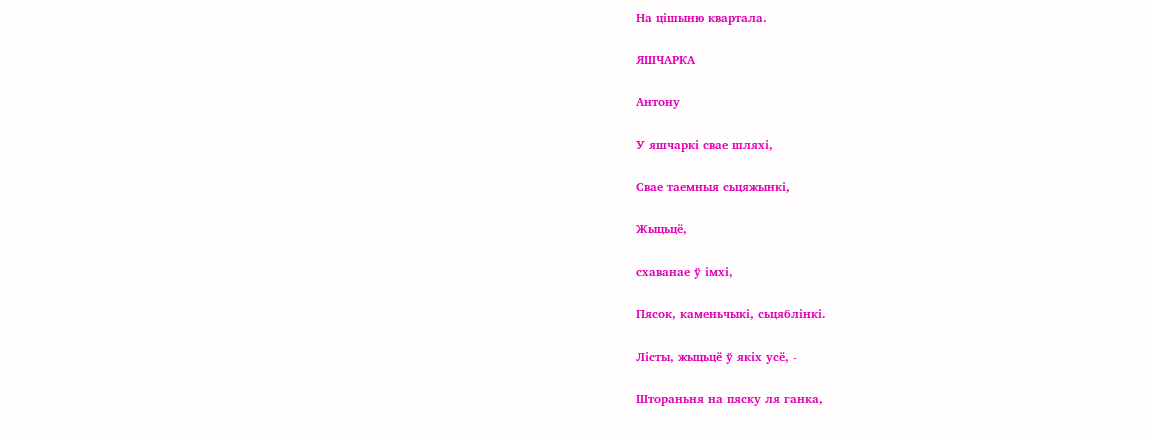На цішыню квартала.

ЯШЧАРКА

Антону

У яшчаркі свае шляхі,

Свае таемныя сьцяжынкі,

Жыцьцё,

схаванае ў імхі,

Пясок, каменьчыкі, сьцяблінкі.

Лісты, жыцьцё ў якіх усё, -

Штораньня на пяску ля ганка,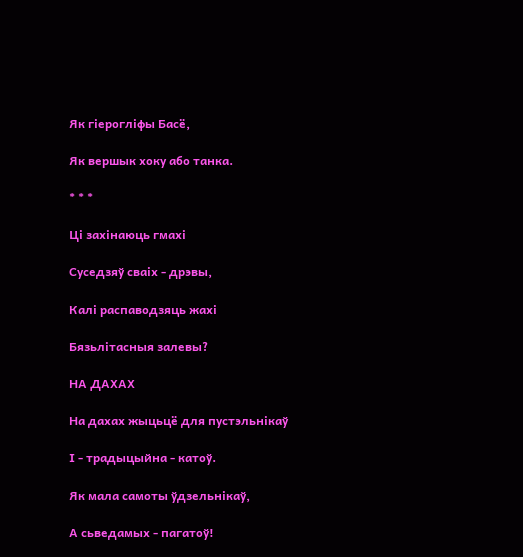Як гіерогліфы Басё,

Як вершык хоку або танка.

* * *

Ці захінаюць гмахі

Суседзяў сваіх - дрэвы,

Калі распаводзяць жахі

Бязьлітасныя залевы?

НА ДАХАХ

На дахах жыцьцё для пустэльнікаў

І - традыцыйна - катоў.

Як мала самоты ўдзельнікаў,

А сьведамых - пагатоў!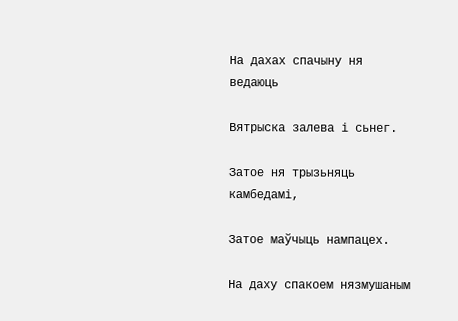На дахах спачыну ня ведаюць

Вятрыска залева і сьнег.

Затое ня трызьняць камбедамі,

Затое маўчыць нампацех.

На даху спакоем нязмушаным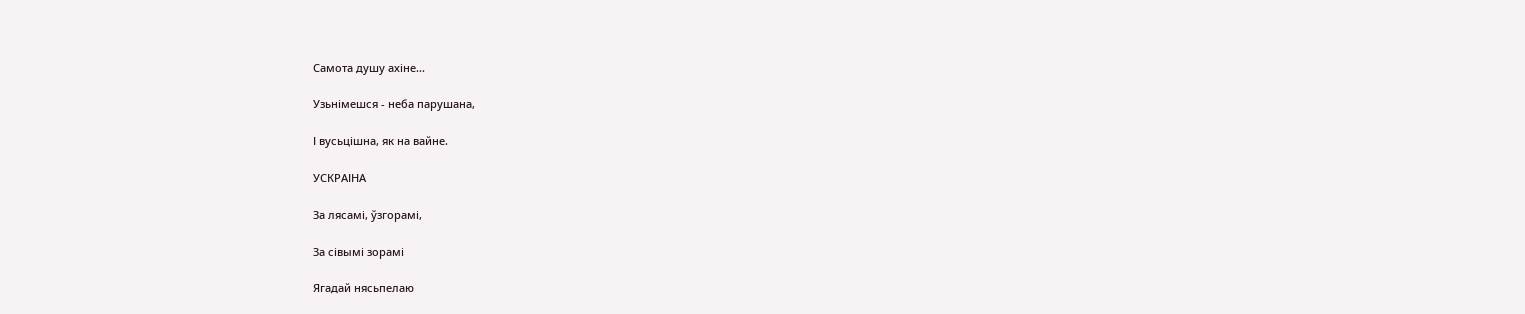Самота душу ахіне...

Узьнімешся - неба парушана,

І вусьцішна, як на вайне.

УСКРАІНА

За лясамі, ўзгорамі,

За сівымі зорамі

Ягадай нясьпелаю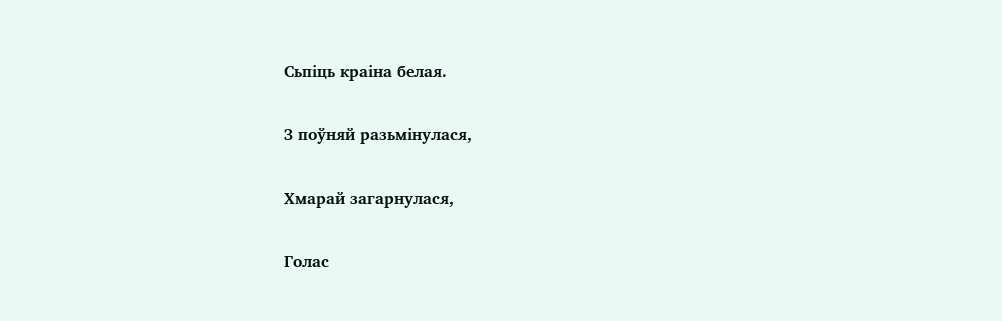Сьпіць краіна белая.

З поўняй разьмінулася,

Хмарай загарнулася,

Голас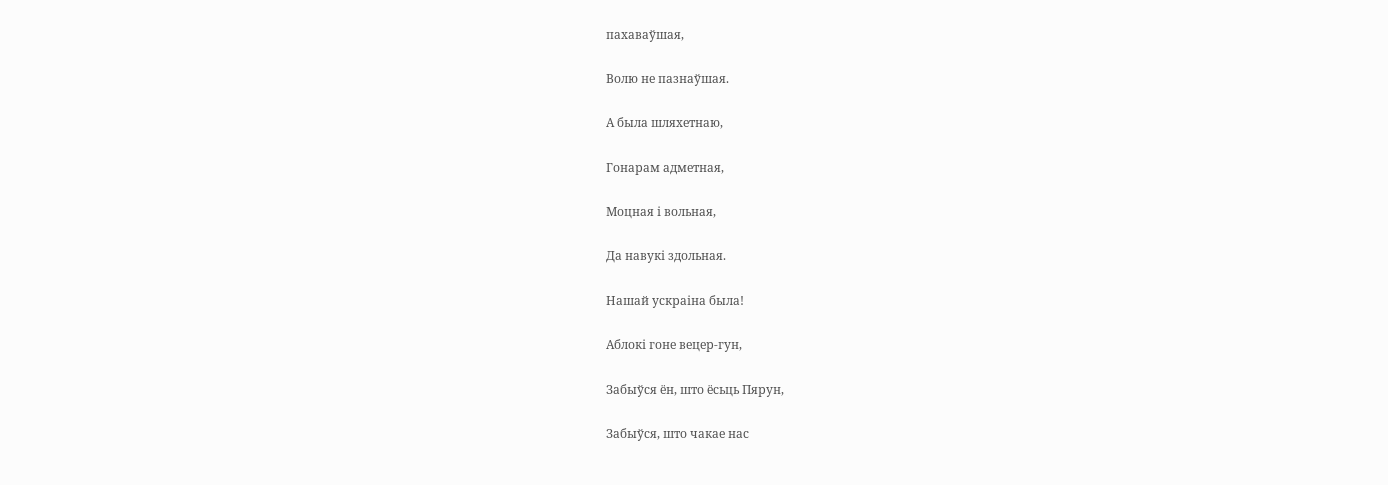пахаваўшая,

Волю не пазнаўшая.

А была шляхетнаю,

Гонарам адметная,

Моцная і вольная,

Да навукі здольная.

Нашай ускраіна была!

Аблокі гоне вецер-гун,

Забыўся ён, што ёсьць Пярун,

Забыўся, што чакае нас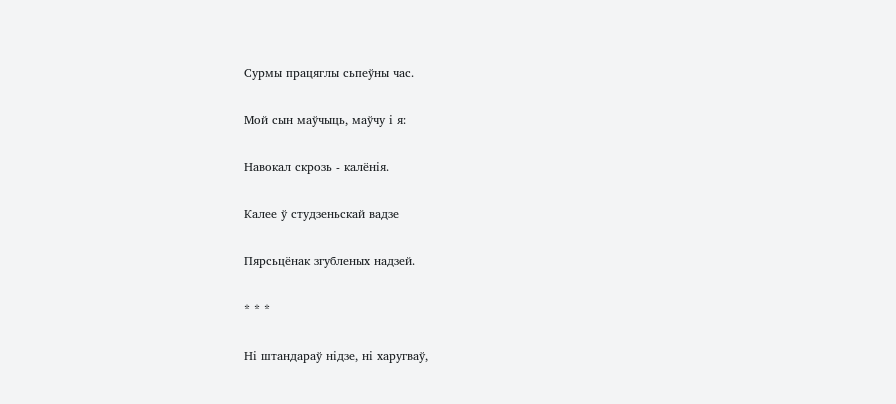Сурмы працяглы сьпеўны час.

Мой сын маўчыць, маўчу і я:

Навокал скрозь - калёнія.

Калее ў студзеньскай вадзе

Пярсьцёнак згубленых надзей.

* * *

Ні штандараў нідзе, ні харугваў,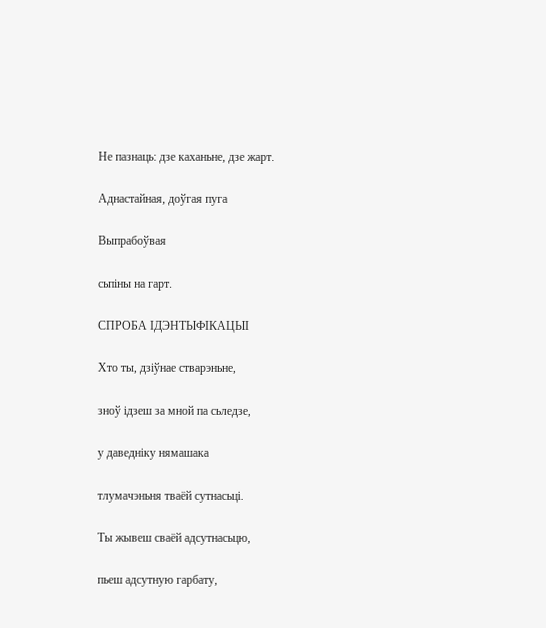Не пазнаць: дзе каханьне, дзе жарт.

Аднастайная, доўгая пуга

Выпрабоўвая

сьпіны на гарт.

СПРОБА ІДЭНТЫФІКАЦЫІ

Хто ты, дзіўнае стварэньне,

зноў ідзеш за мной па сьледзе,

у даведніку нямашака

тлумачэньня тваёй сутнасьці.

Ты жывеш сваёй адсутнасьцю,

пьеш адсутную гарбату,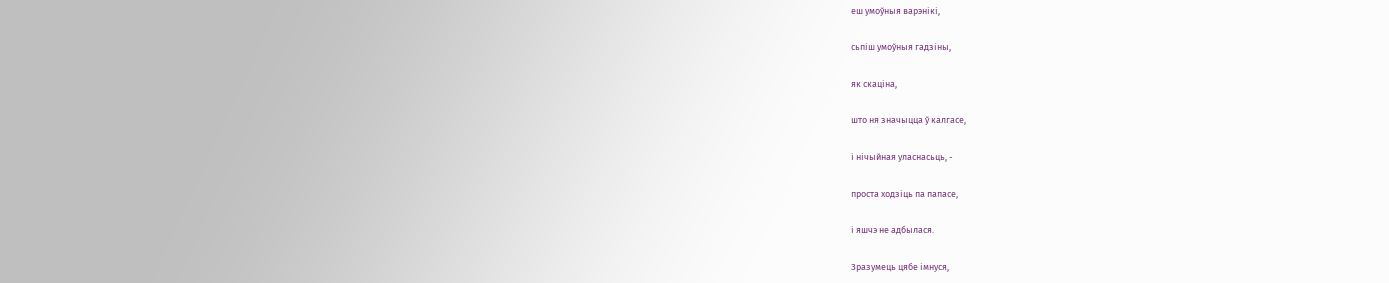еш умоўныя варэнікі,

сьпіш умоўныя гадзіны,

як скаціна,

што ня значыцца ў калгасе,

і нічыйная уласнасьць, -

проста ходзіць па папасе,

і яшчэ не адбылася.

Зразумець цябе імнуся,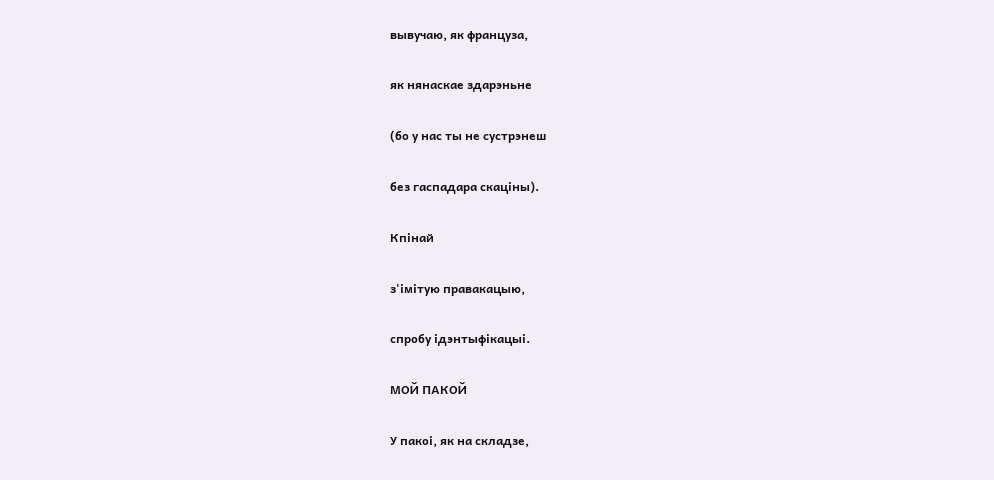вывучаю, як француза,

як нянаскае здарэньне

(бо у нас ты не сустрэнеш

без гаспадара скаціны).

Кпінай

з'імітую правакацыю,

спробу ідэнтыфікацыі.

МОЙ ПАКОЙ

У пакоі, як на складзе,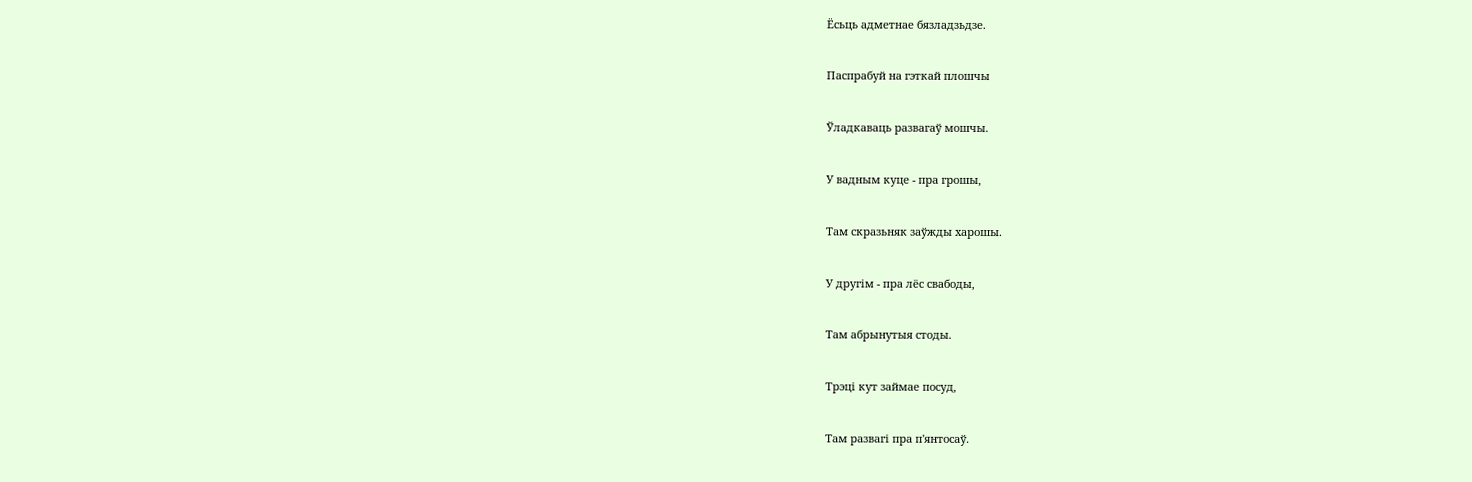Ёсьць адметнае бязладзьдзе.

Паспрабуй на гэткай плошчы

Ўладкаваць развагаў мошчы.

У вадным куце - пра грошы,

Там скразьняк заўжды харошы.

У другім - пра лёс свабоды,

Там абрынутыя стоды.

Трэці кут займае посуд,

Там развагі пра п'янтосаў.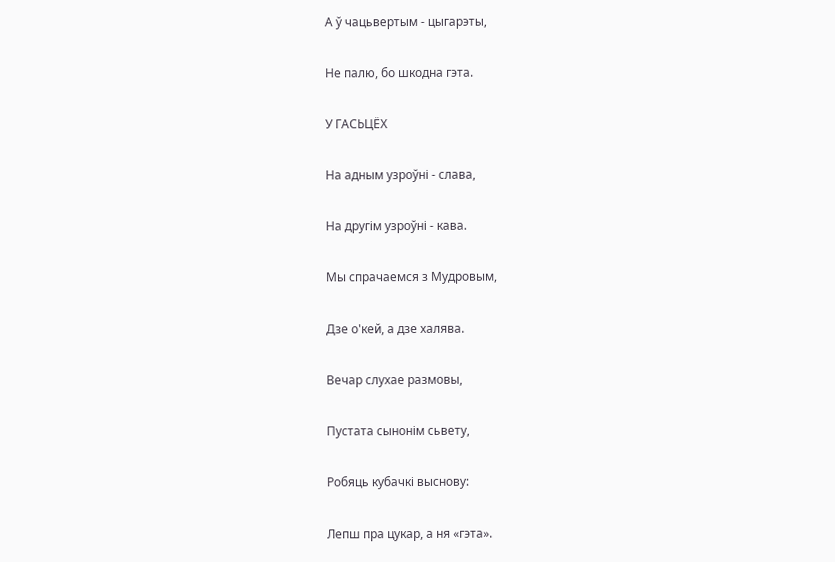А ў чацьвертым - цыгарэты,

Не палю, бо шкодна гэта.

У ГАСЬЦЁХ

На адным узроўні - слава,

На другім узроўні - кава.

Мы спрачаемся з Мудровым,

Дзе о'кей, а дзе халява.

Вечар слухае размовы,

Пустата сынонім сьвету,

Робяць кубачкі выснову:

Лепш пра цукар, а ня «гэта».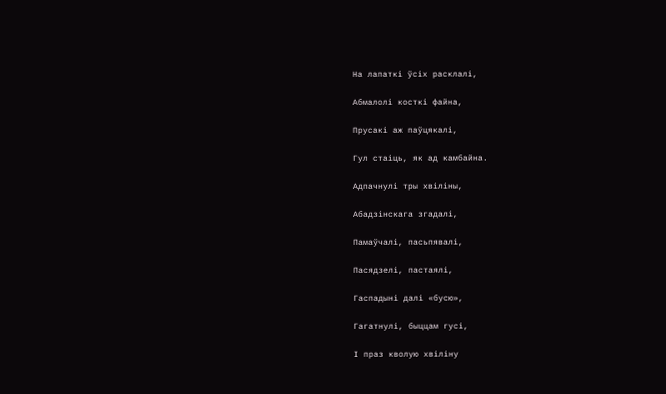На лапаткі ўсіх расклалі,

Абмалолі косткі файна,

Прусакі аж паўцякалі,

Гул стаіць, як ад камбайна.

Адпачнулі тры хвіліны,

Абадзінскага згадалі,

Памаўчалі, пасьпявалі,

Пасядзелі, пастаялі,

Гаспадыні далі «бусю»,

Гагатнулі, быццам гусі,

І праз кволую хвіліну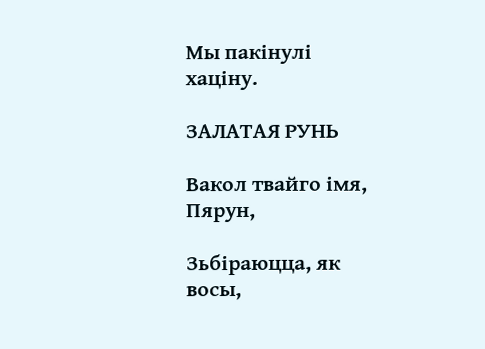Мы пакінулі хаціну.

ЗАЛАТАЯ РУНЬ

Вакол твайго імя, Пярун,

Зьбіраюцца, як восы,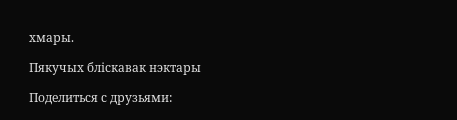хмары.

Пякучых бліскавак нэктары

Поделиться с друзьями: